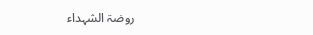روضۃ الشہداء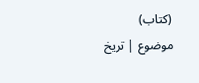(کتاب)
موضوع | تریخ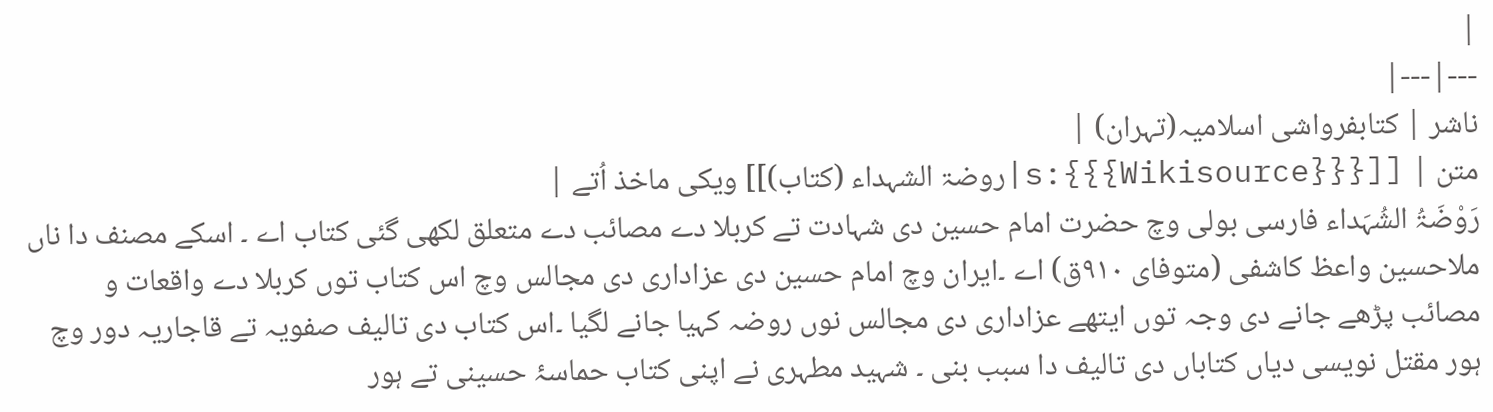|
---|---|
ناشر | کتابفرواشی اسلامیہ(تہران) |
متن | [[s:{{{Wikisource}}}|روضۃ الشہداء (کتاب)]] ویکی ماخذ اُتے |
رَوْضَۃُ الشُہَداء فارسی بولی وچ حضرت امام حسین دی شہادت تے کربلا دے مصائب دے متعلق لکھی گئی کتاب اے ۔ اسکے مصنف دا ناں ملاحسین واعظ کاشفی (متوفای ۹۱۰ق) اے ۔ایران وچ امام حسین دی عزاداری دی مجالس وچ اس کتاب توں کربلا دے واقعات و مصائب پڑھے جانے دی وجہ توں ایتھے عزاداری دی مجالس نوں روضہ کہیا جانے لگیا ۔اس کتاب دی تالیف صفویہ تے قاجاریہ دور وچ ہور مقتل نویسی دیاں کتاباں دی تالیف دا سبب بنی ۔ شہید مطہری نے اپنی کتاب حماسۂ حسینی تے ہور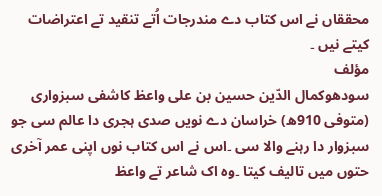محققاں نے اس کتاب دے مندرجات اُتے تنقید تے اعتراضات کيتے نيں ۔
مؤلف
سودھوکمال الدّین حسین بن علی واعظ کاشفی سبزواری (متوفی 910ھ) خراسان دے نويں صدی ہجری دا عالم سی جو سبزوار دا رہنے والا سی ۔اس نے اس کتاب نوں اپنی عمر آخری حتوں ميں تالیف کيتا ۔وہ اک شاعر تے واعظ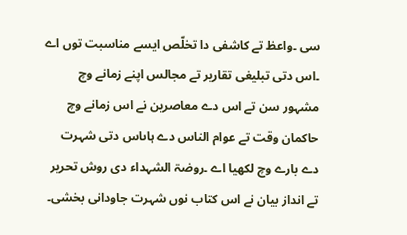سی ۔واعظ تے کاشفی دا تخلّص ايسے مناسبت توں اے ۔اس دتی تبلیغی تقاریر تے مجالس اپنے زمانے وچ مشہور سن تے اس دے معاصرین نے اس زمانے وچ حاکمان وقت تے عوام الناس دے ہاںاس دتی شہرت دے بارے وچ لکھیا اے ۔روضۃ الشہداء دی روش تحریر تے انداز بیان نے اس کتاب نوں شہرت جاودانی بخشی۔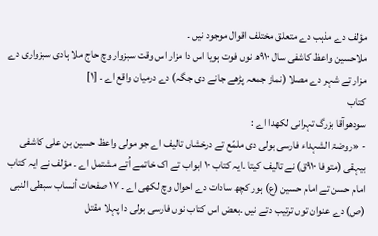مؤلف دے مذہب دے متعلق مختلف اقوال موجود نيں ۔
ملاحسین واعظ کاشفی سال ۹۱۰ھ نوں فوت ہويا اس دا مزار اس وقت سبزوار وچ حاج ملا ہادی سبزواری دے مزار تے شہر دے مصلا (نماز جمعہ پڑھے جانے دی جگہ) دے درمیان واقع اے ۔ [۱]
کتاب
سودھوآقا بزرگ تہرانی لکھدا اے :
- «روضۃ الشہداء فارسی بولی دی ملمّع تے درخشاں تالیف اے جو مولی واعظ حسین بن علی کاشفی بیہقی (متوفا ۹۱۰ق) نے تالیف کيتا ۔ایہ کتاب ۱۰ ابواب تے اک خاتمے اُتے مشتمل اے ۔ مؤلف نے ایہ کتاب امام حسن تے امام حسین (ع) ہور کچھ سادات دے احوال وچ لکھی اے ۔ ۱٧ صفحات أنساب سبطی النبی (ص) دے عنوان توں ترتیب دتے نيں ۔بعض اس کتاب نوں فارسی بولی دا پہلا مقتل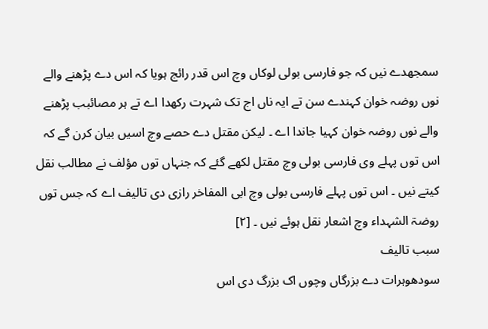سمجھدے نيں کہ جو فارسی بولی لوکاں وچ اس قدر رائج ہويا کہ اس دے پڑھنے والے نوں روضہ خوان کہندے سن تے ایہ ناں اج تک شہرت رکھدا اے تے ہر مصائبب پڑھنے والے نوں روضہ خوان کہیا جاندا اے ۔ لیکن مقتل دے حصے وچ اسيں بیان کرن گے کہ اس توں پہلے وی فارسی بولی وچ مقتل لکھے گئے کہ جنہاں توں مؤلف نے مطالب نقل کيتے نيں ۔ اس توں پہلے فارسی بولی وچ ابی المفاخر رازی دی تالیف اے کہ جس توں روضۃ الشہداء وچ اشعار نقل ہوئے نيں ۔ [۲]
سبب تالیف
سودھوہرات دے بزرگاں وچوں اک بزرگ دی اس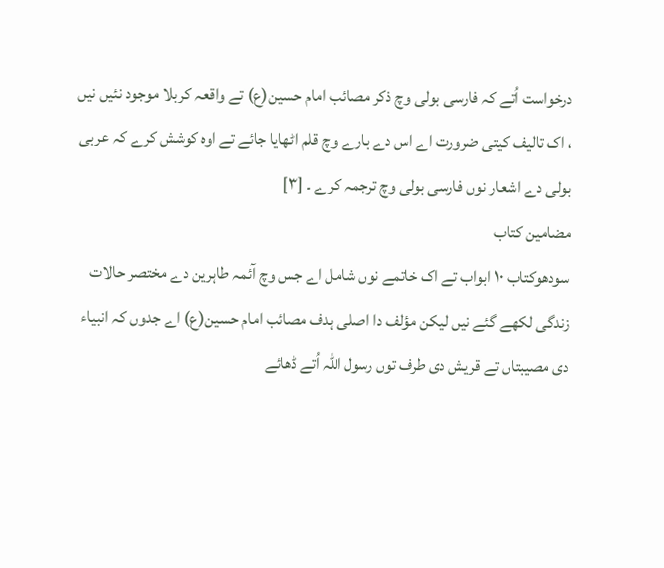درخواست اُتے کہ فارسی بولی وچ ذکر مصائب امام حسین(ع) تے واقعہ کربلا موجود نئيں نيں ، اک تالیف کيتی ضرورت اے اس دے بارے وچ قلم اٹھایا جائے تے اوہ کوشش کرے کہ عربی بولی دے اشعار نوں فارسی بولی وچ ترجمہ کرے ۔ [۳]
مضامین کتاب
سودھوکتاب ۱۰ ابواب تے اک خاتمے نوں شامل اے جس وچ آئمہ طاہرین دے مختصر حالات زندگی لکھے گئے نيں لیکن مؤلف دا اصلی ہدف مصائب امام حسین(ع) اے جدوں کہ انبیاء دی مصیبتاں تے قریش دی طرف توں رسول اللہ اُتے ڈھائے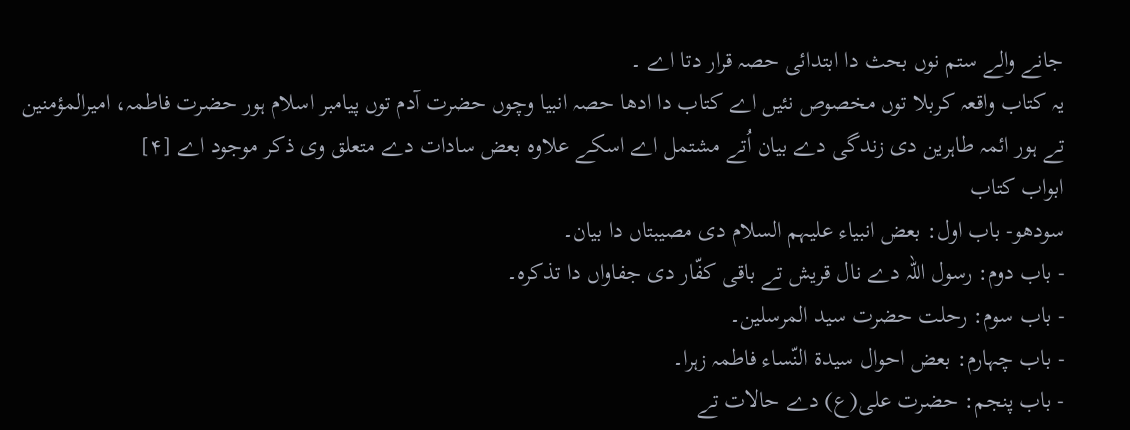جانے والے ستم نوں بحث دا ابتدائی حصہ قرار دتا اے ۔
یہ کتاب واقعہ کربلا توں مخصوص نئيں اے کتاب دا ادھا حصہ انبیا وچوں حضرت آدم توں پیامبر اسلام ہور حضرت فاطمہ، امیرالمؤمنین تے ہور ائمہ طاہرین دی زندگی دے بیان اُتے مشتمل اے اسکے علاوہ بعض سادات دے متعلق وی ذکر موجود اے [۴]
ابواب کتاب
سودھو- باب اول: بعض انبیاء علیہم السلام دی مصیبتاں دا بیان۔
- باب دوم: رسول اللہ دے نال قریش تے باقی کفّار دی جفاواں دا تذکرہ۔
- باب سوم: رحلت حضرت سید المرسلین۔
- باب چہارم: بعض احوال سیدة النّساء فاطمہ زہرا۔
- باب پنجم: حضرت علی(ع) دے حالات تے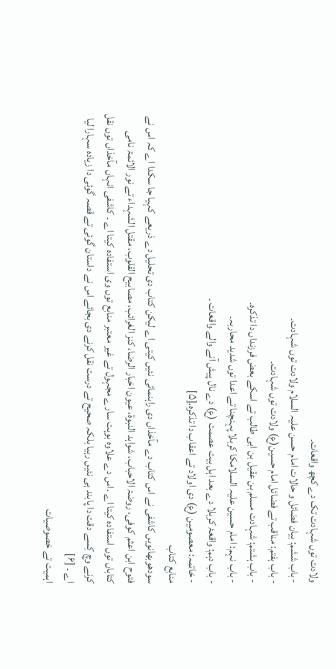ولادت توں شہادت تک دے کچھ واقعات۔
- باب ششم: بیان فضائل و حالات امام حسن علیہ السلام ولادت توں شہادت۔
- باب ہفتم: مناقب تے فضائل امام حسین(ع) ولادت توں شہادت۔
- باب ہشتم: شہادت مسلم بن عقیل بن ابی طالب تے اسکے بعض فرزنداں دا تذکرہ۔
- باب نہم: امام حسین علیہ السلامکا کربلا پہنچنا تے اعدا توں شدید محاربہ۔
- باب دہم: واقعۂ کربلا دے بعد اہل بیت عصمت (ع) دے نال پیش آنے والے واقعات ۔
- خاتمہ: معصومین (ع) دی اولاد تے اعقاب دا تذکرہ.[۵]
منابع کتاب
سودھوبھانويں کاشفی نے اس کتاب دے مآخذاں دی راہنمائی نئيں کيتی اے لیکن کتاب دی تحلیل دے ذریعے کہیا جا سکدا اے کہ اس نے فتوح ابن اعثم کوفی، روضۃ الاحباب، شواہد النبوۃ، عیون اخبار الرضا، کنز الغرائب، مصابیح القلوب، مقتل الشہداء تے نور الائمۃ نامی کتاباں توں استفادہ کيتا اے .اس دے علاوہ بوہت سارے مجہول تے غیر معتبر منابع توں وی استفادہ کيتا اے ۔ کاشفی انہاں مآخذاں توں نقل کرنے وچ کِسے دقت دا پابند ہی نئيں رہیا بلکہ صحیح تے درست نقل کرنے دی بجائے اس نے داستان گوئی تے قصہ گوئی دا زیادہ سہارا لیا اے ۔ [۶]
اہمیت تے خصوصیات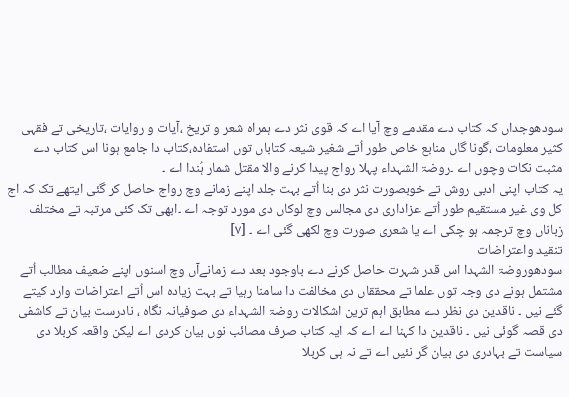سودھوجداں کہ کتاب دے مقدمے وچ آیا اے کہ قوی نثر دے ہمراہ شعر و تریخ ،آیات و روایات ،تاریخی تے فقہی کثیر معلومات ،گونا گاں منابع خاص طور اُتے شغیر شیعہ کتاباں توں استفادہ،کتاب دا جامع ہونا اس کتاب دے مثبت نکات وچوں اے ۔روضۃ الشہداء پہلا رواج پیدا کرنے والا مقتل شمار ہُندا اے ۔
یہ کتاب اپنی ادبی روش تے خوبصورت نثر دی بنا اُتے بہت جلد اپنے زمانے وچ رواج حاصل کر گئی ایتھے تک کہ اج کل وی غیر مستقیم طور اُتے عزاداری دی مجالس وچ لوکاں دی مورد توجہ اے ۔ابھی تک کئی مرتبہ تے مختلف زباناں وچ ترجمہ ہو چکی اے یا شعری صورت وچ لکھی گئی اے ۔ [۷]
تنقید واعتراضات
سودھوروضۃ الشہدا اس قدر شہرت حاصل کرنے دے باوجود بعد دے زمانےآں وچ اسنوں اپنے ضعیف مطالب اُتے مشتمل ہونے دی وجہ توں علما تے محققاں دی مخالفت دا سامنا رہیا تے بہت زیادہ اس اُتے اعتراضات وارد کيتے گئے نيں ۔ ناقدین دی نظر دے مطابق اہم ترین اشکالات روضۃ الشہداء دی صوفیانہ نگاہ ، نادرست بیان تے کاشفی دی قصہ گوئی نيں ۔ ناقدین دا کہنا اے اے کہ ایہ کتاب صرف مصائب نوں بیان کردی اے لیکن واقعہ کربلا دی سیاست تے بہادری دی بیان گر نئيں اے تے نہ ہی کربلا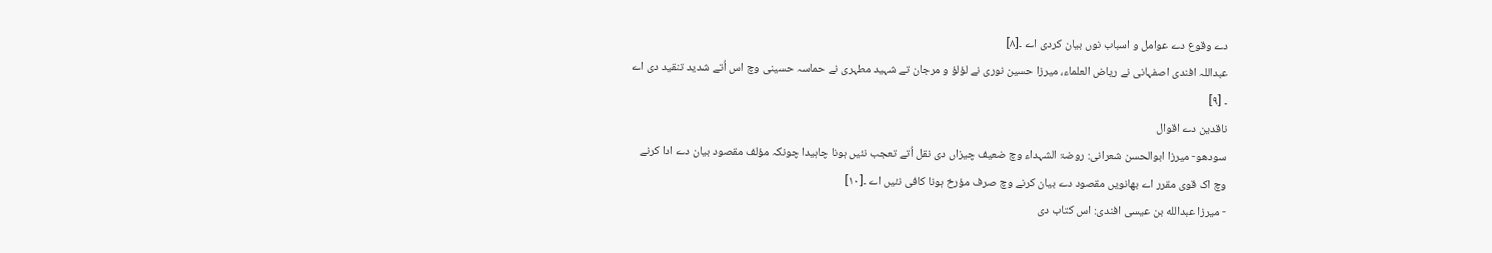دے وقوع دے عوامل و اسباب نوں بیان کردی اے ۔[۸]
عبداللہ افندی اصفہانی نے ریاض العلماء، میرزا حسین نوری نے لؤلؤ و مرجان تے شہید مطہری نے حماسہ حسینی وچ اس اُتے شدید تنقید دی اے ۔ [۹]
ناقدین دے اقوال
سودھو- میرزا ابوالحسن شعرانی: روضۃ الشہداء وچ ضعیف چیزاں دی نقل اُتے تعجب نئيں ہونا چاہیدا چونکہ مؤلف مقصود بیان دے ادا کرنے وچ اک قوی مقرر اے بھانويں مقصود دے بیان کرنے وچ صرف مؤرخ ہونا کافی نئيں اے ۔[۱۰]
- میرزا عبدالله بن عیسی افندی: اس کتاب دی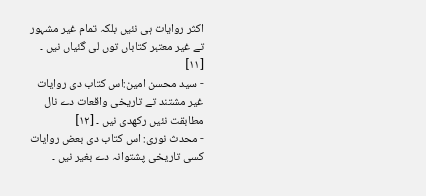اکثر روایات ہی نئيں بلکہ تمام غیر مشہور تے غیر معتبر کتاباں توں لی گئياں نيں ۔ [۱۱]
- سید محسن امین:اس کتاب دی روایات غیر مشتند تے تاریخی واقعات دے نال مطابقت نئيں رکھدی نيں ۔ [۱۲]
- محدث نوری: اس کتاب دی بعض روایات کسی تاریخی پشتوانہ دے بغیر نيں ۔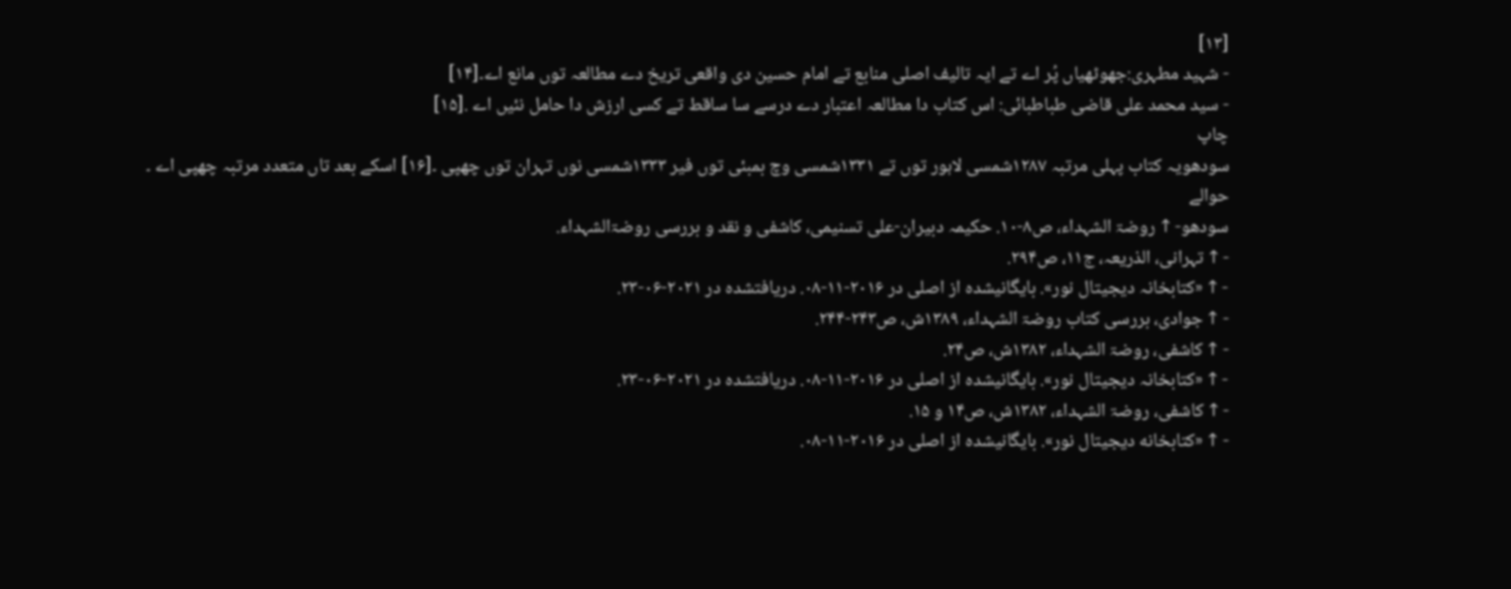[۱۳]
- شہید مطہری:جھوٹھیاں پُر اے تے ایہ تالیف اصلی منابع تے امام حسین دی واقعی تریخ دے مطالعہ توں مانع اے۔[۱۴]
- سید محمد علی قاضی طباطبائی: اس کتاب دا مطالعہ اعتبار دے درسے سا ساقط تے کسی ارزش دا حامل نئيں اے .[۱۵]
چاپ
سودھویہ کتاب پہلی مرتبہ ۱۲۸٧شمسی لاہور توں تے ۱۳۳۱شمسی وچ بمبئی توں فیر ۱۳۳۳شمسی نوں تہران توں چھپی ۔[۱۶] اسکے بعد تاں متعدد مرتبہ چھپی اے ۔
حوالے
سودھو- ↑ روضۃ الشہداء، ص۸-۱۰. حکیمہ دبیران-علی تسنیمی، کاشفی و نقد و بررسی روضۃالشہداء.
- ↑ تہرانی، الذریعہ، ج۱۱، ص۲۹۴.
- ↑ «کتابخانہ دیجیتال نور». بایگانیشده از اصلی در ۲۰۱۶-۱۱-۰۸. دریافتشده در ۲۰۲۱-۰۶-۲۳.
- ↑ جوادی، بررسی کتاب روضۃ الشہداء، ۱۳۸۹ش، ص۲۴۳-۲۴۴.
- ↑ کاشفی، روضۃ الشہداء، ۱۳۸۲ش، ص۲۴.
- ↑ «کتابخانہ دیجیتال نور». بایگانیشده از اصلی در ۲۰۱۶-۱۱-۰۸. دریافتشده در ۲۰۲۱-۰۶-۲۳.
- ↑ کاشفی، روضۃ الشہداء، ۱۳۸۲ش، ص۱۴ و ۱۵.
- ↑ «کتابخانه دیجیتال نور». بایگانیشده از اصلی در ۲۰۱۶-۱۱-۰۸.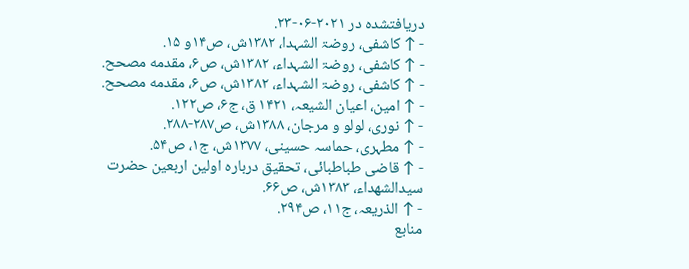دریافتشده در ۲۰۲۱-۰۶-۲۳.
- ↑ کاشفی، روضۃ الشہدا، ۱۳۸۲ش، ص۱۴و ۱۵.
- ↑ کاشفی، روضۃ الشہداء، ۱۳۸۲ش، ص۶، مقدمه مصحح.
- ↑ کاشفی، روضۃ الشہداء، ۱۳۸۲ش، ص۶، مقدمه مصحح.
- ↑ امین، اعیان الشیعہ، ۱۴۲۱ ق، ج۶، ص۱۲۲.
- ↑ نوری، لولو و مرجان، ۱۳۸۸ش، ص۲۸٧-۲۸۸.
- ↑ مطہری، حماسہ حسینی، ۱۳٧٧ش، ج۱، ص۵۴.
- ↑ قاضی طباطبائی، تحقیق درباره اولین اربعین حضرت سیدالشهداء، ۱۳۸۳ش، ص۶۶.
- ↑ الذریعہ، ج۱۱، ص۲۹۴.
منابع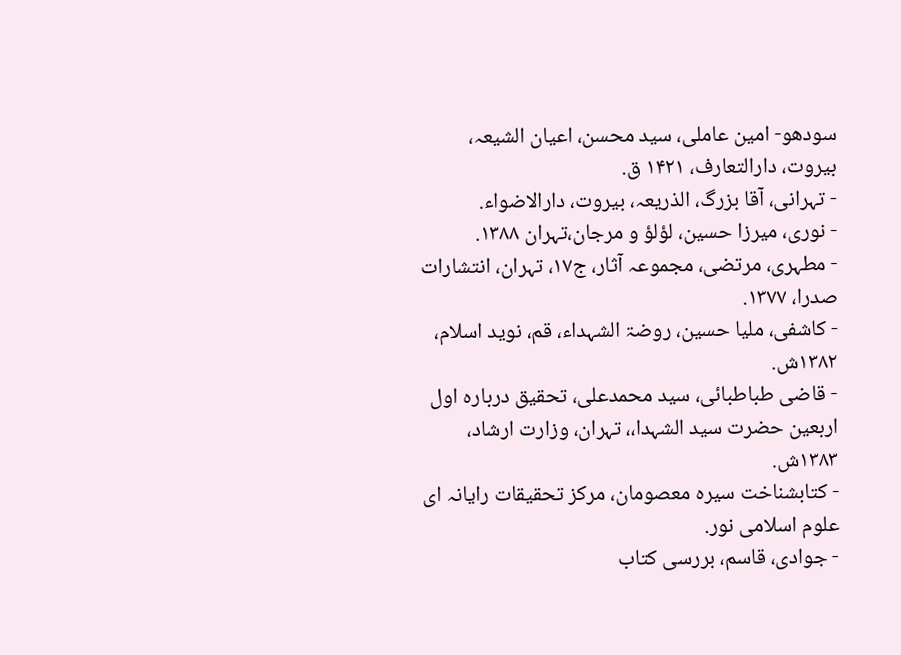سودھو- امین عاملی، سید محسن، اعیان الشیعہ، بیروت، دارالتعارف، ۱۴۲۱ ق.
- تہرانی، آقا بزرگ، الذریعہ، بیروت، دارالاضواء.
- نوری، میرزا حسین، لؤلؤ و مرجان،تہران ۱۳۸۸.
- مطہری، مرتضی، مجموعہ آثار، ج۱٧، تہران، انتشارات صدرا، ۱۳٧٧.
- کاشفی، ملیا حسین، روضۃ الشہداء، قم، نوید اسلام، ۱۳۸۲ش.
- قاضی طباطبائی، سید محمدعلی، تحقیق درباره اول اربعین حضرت سید الشہدا،، تہران، وزارت ارشاد، ۱۳۸۳ش.
- کتابشناخت سیره معصومان، مرکز تحقیقات رایانہ ای علوم اسلامی نور.
- جوادی، قاسم، بررسی کتاب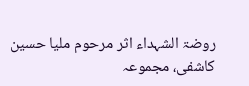روضۃ الشہداء اثر مرحوم ملیا حسین کاشفی، مجموعہ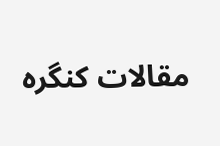مقالات کنگره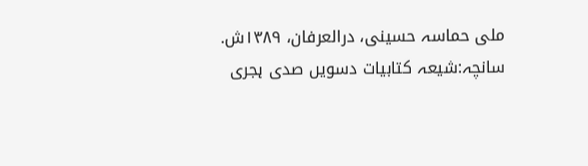ملی حماسہ حسینی، درالعرفان، ۱۳۸۹ش.
سانچہ:شیعہ کتابیات دسويں صدی ہجری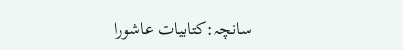سانچہ:کتابیات عاشورا